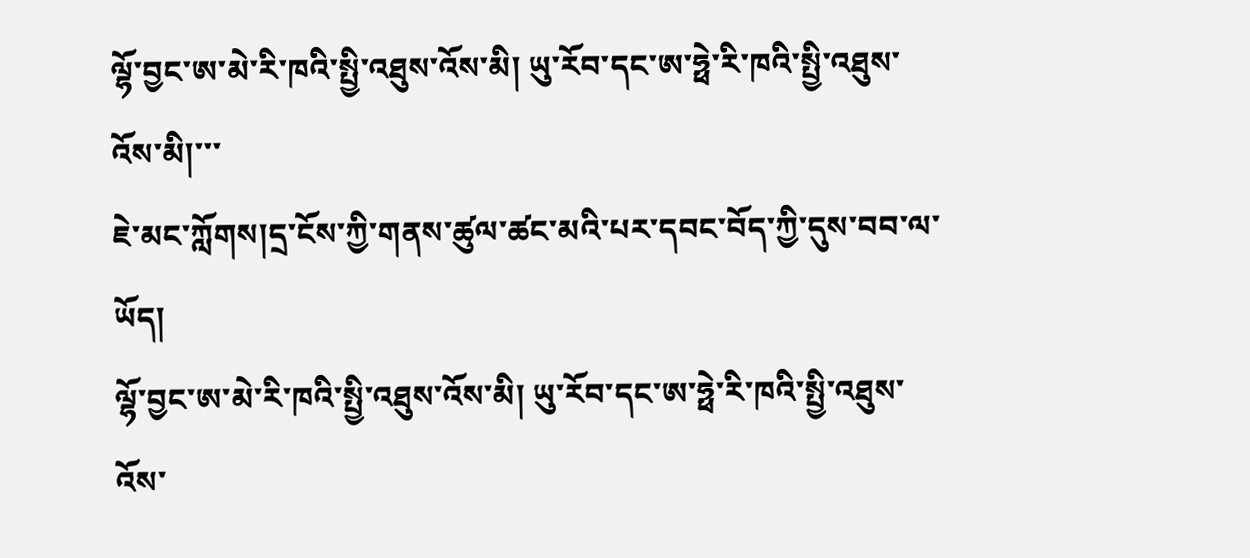ལྷོ་བྱང་ཨ་མེ་རི་ཁའི་སྤྱི་འཐུས་འོས་མི། ཡུ་རོབ་དང་ཨ་ཧྥེ་རི་ཁའི་སྤྱི་འཐུས་འོས་མི།་་་
ཇེ་མང་ཀློགས།དྲ་ངོས་ཀྱི་གནས་ཚུལ་ཚང་མའི་པར་དབང་བོད་ཀྱི་དུས་བབ་ལ་ཡོད།
ལྷོ་བྱང་ཨ་མེ་རི་ཁའི་སྤྱི་འཐུས་འོས་མི། ཡུ་རོབ་དང་ཨ་ཧྥེ་རི་ཁའི་སྤྱི་འཐུས་འོས་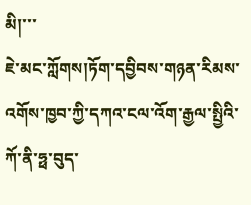མི།་་་
ཇེ་མང་ཀློགས།ཏོག་དབྱིབས་གཉན་རིམས་འགོས་ཁྱབ་ཀྱི་དཀའ་ངལ་འོག་རྒྱལ་སྤྱིའི་ཀོ་ནི་ཧྥ་བུད་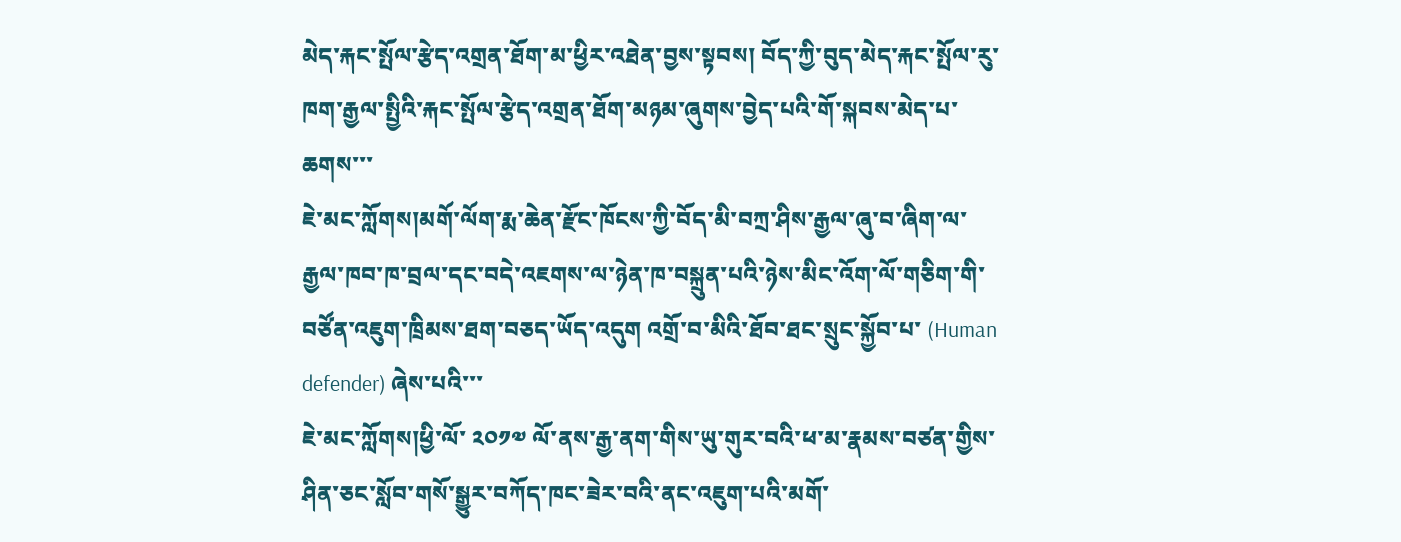མེད་རྐང་སྤོལ་རྩེད་འགྲན་ཐོག་མ་ཕྱིར་འཐེན་བྱས་སྟབས། བོད་ཀྱི་བུད་མེད་རྐང་སྤོལ་རུ་ཁག་རྒྱལ་སྤྱིའི་རྐང་སྤོལ་རྩེད་འགྲན་ཐོག་མཉམ་ཞུགས་བྱེད་པའི་གོ་སྐབས་མེད་པ་ཆགས་་་
ཇེ་མང་ཀློགས།མགོ་ལོག་རྨ་ཆེན་རྫོང་ཁོངས་ཀྱི་བོད་མི་བཀྲ་ཤིས་རྒྱལ་ཞུ་བ་ཞིག་ལ་རྒྱལ་ཁབ་ཁ་བྲལ་དང་བདེ་འཇགས་ལ་ཉེན་ཁ་བསྐྲུན་པའི་ཉེས་མིང་འོག་ལོ་གཅིག་གི་བཙོན་འཇུག་ཁྲིམས་ཐག་བཅད་ཡོད་འདུག འགྲོ་བ་མིའི་ཐོབ་ཐང་སྲུང་སྐྱོབ་པ་ (Human defender) ཞེས་པའི་་་
ཇེ་མང་ཀློགས།ཕྱི་ལོ་ ༢༠༡༧ ལོ་ནས་རྒྱ་ནག་གིས་ཡུ་གུར་བའི་ཕ་མ་རྣམས་བཙན་གྱིས་ཤིན་ཅང་སློབ་གསོ་སྒྱུར་བཀོད་ཁང་ཟེར་བའི་ནང་འཇུག་པའི་མགོ་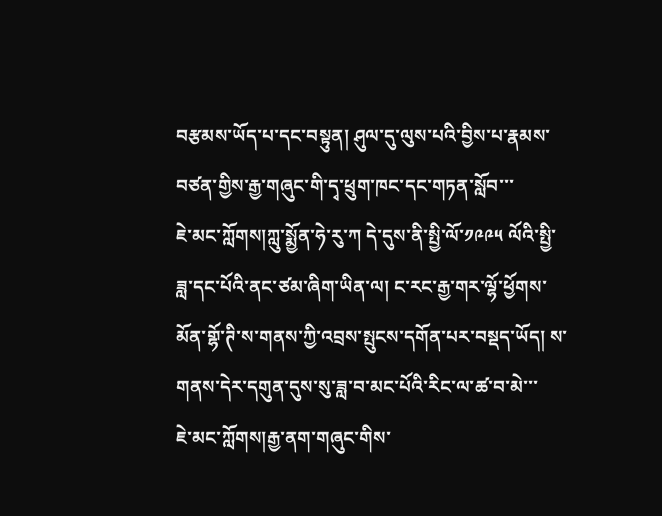བརྩམས་ཡོད་པ་དང་བསྟུན། ཤུལ་དུ་ལུས་པའི་བྱིས་པ་རྣམས་བཙན་གྱིས་རྒྱ་གཞུང་གི་དྭ་ཕྲུག་ཁང་དང་གཏན་སློབ་་་
ཇེ་མང་ཀློགས།ཀླུ་སྨྱོན་ཧེ་རུ་ཀ དེ་དུས་ནི་སྤྱི་ལོ་༡༩༩༥ ལོའི་སྤྱི་ཟླ་དང་པོའི་ནང་ཙམ་ཞིག་ཡིན་ལ། ང་རང་རྒྱ་གར་ལྷོ་ཕྱོགས་མོན་གྷོ་ཊི་ས་གནས་ཀྱི་འབྲས་སྤུངས་དགོན་པར་བསྡད་ཡོད། ས་གནས་དེར་དགུན་དུས་སུ་ཟླ་བ་མང་པོའི་རིང་ལ་ཚ་བ་མེ་་་
ཇེ་མང་ཀློགས།རྒྱ་ནག་གཞུང་གིས་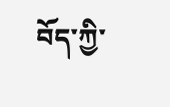བོད་ཀྱི་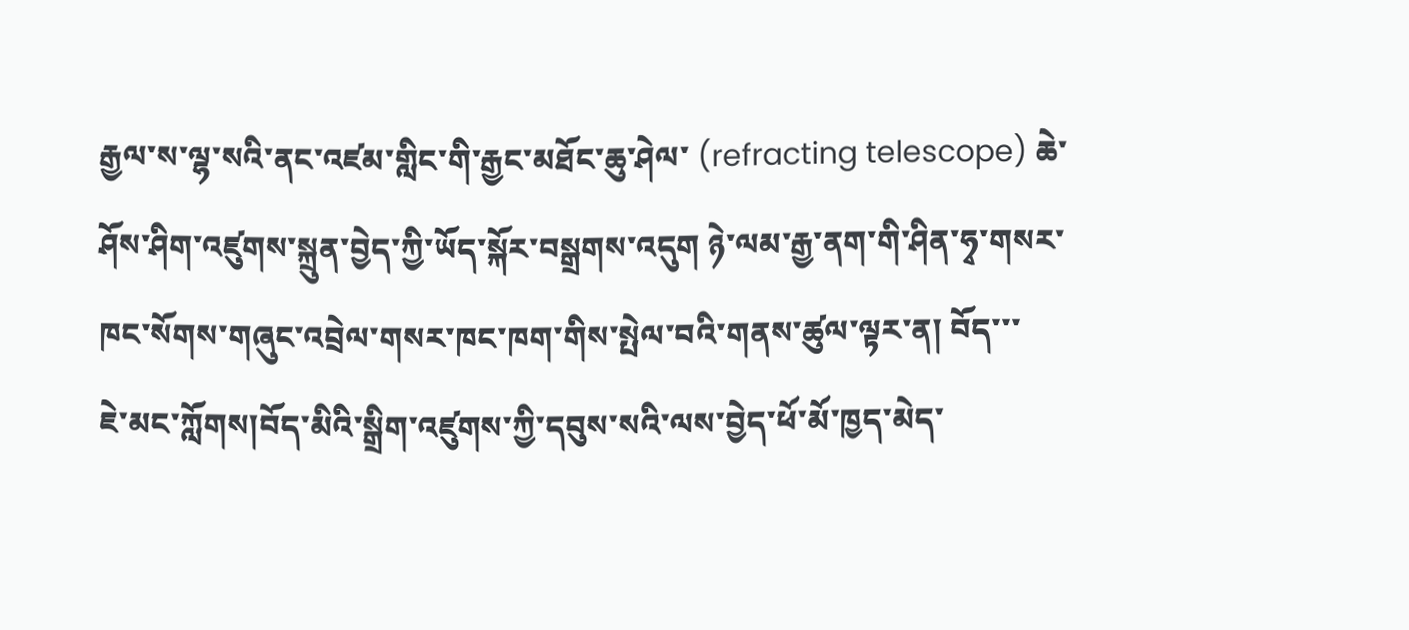རྒྱལ་ས་ལྷ་སའི་ནང་འཛམ་གླིང་གི་རྒྱང་མཐོང་ཆུ་ཤེལ་ (refracting telescope) ཆེ་ཤོས་ཤིག་འཛུགས་སྐྲུན་བྱེད་ཀྱི་ཡོད་སྐོར་བསྒྲགས་འདུག ཉེ་ལམ་རྒྱ་ནག་གི་ཤིན་ཧྭ་གསར་ཁང་སོགས་གཞུང་འབྲེལ་གསར་ཁང་ཁག་གིས་སྤེལ་བའི་གནས་ཚུལ་ལྟར་ན། བོད་་་
ཇེ་མང་ཀློགས།བོད་མིའི་སྒྲིག་འཛུགས་ཀྱི་དབུས་སའི་ལས་བྱེད་ཕོ་མོ་ཁྱད་མེད་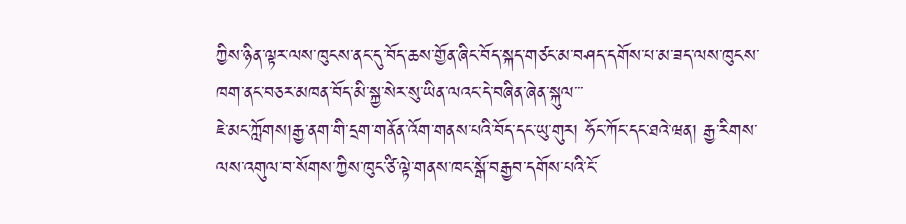ཀྱིས་ཉིན་ལྟར་ལས་ཁུངས་ནང་དུ་བོད་ཆས་གྱོན་ཞིང་བོད་སྐད་གཙང་མ་བཤད་དགོས་པ་མ་ཟད་ལས་ཁུངས་ཁག་ནང་བཅར་མཁན་བོད་མི་སྐྱ་སེར་སུ་ཡིན་ལའང་དེ་བཞིན་ཞེན་སྐུལ་་་
ཇེ་མང་ཀློགས།རྒྱ་ནག་གི་དྲག་གནོན་འོག་གནས་པའི་བོད་དང་ཡུ་གུར། ཧོང་ཀོང་དང་ཐའེ་ཝན། རྒྱ་རིགས་ལས་འགུལ་བ་སོགས་ཀྱིས་ཁུང་ཙི་ལྟེ་གནས་ཁང་སྒོ་བརྒྱབ་དགོས་པའི་ངོ་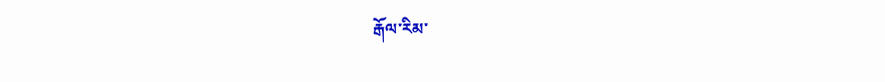རྒོལ་རིམ་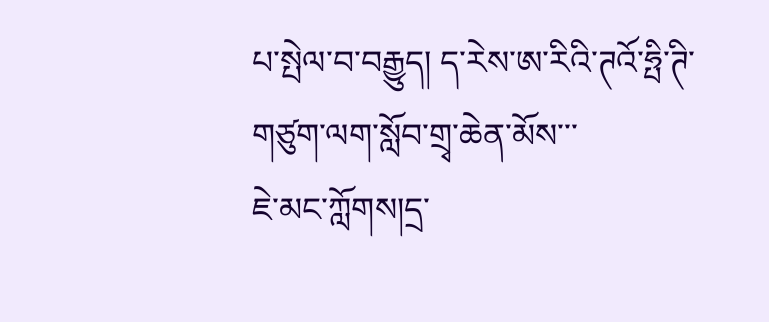པ་སྤེལ་བ་བརྒྱུད། ད་རེས་ཨ་རིའི་ཊའོ་ཧྤི་ཊི་གཙུག་ལག་སློབ་གྲྭ་ཆེན་མོས་་་
ཇེ་མང་ཀློགས།དྲ་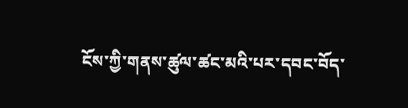ངོས་ཀྱི་གནས་ཚུལ་ཚང་མའི་པར་དབང་བོད་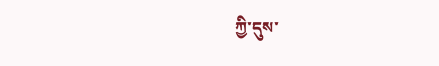ཀྱི་དུས་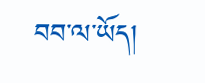བབ་ལ་ཡོད།